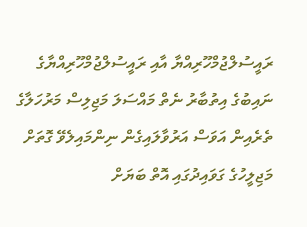ރައީސުލްޖުމްހޫރިއްޔާ އާއި ރައީސުލްޖުމްހޫރިއްޔާގެ ނައިބުގެ އިތުބާރު ނެތް މައްސަލަ މަޖިލިސް މަރުހަލާގެ ތެރެއިން އަވަސް އަރުވާލައިގެން ނިންމައިލެވޭ ގޮތަށް މަޖިލީހުގެ ގަވައިދުގައި އޮތް ބަޔަށް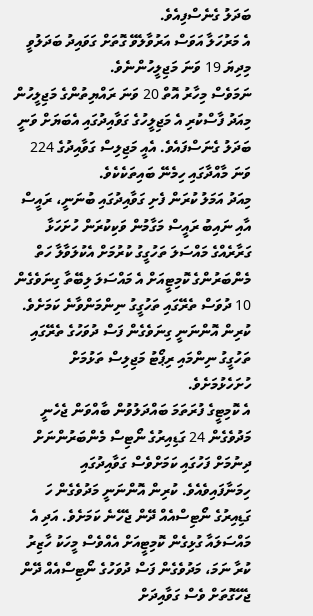ބަދަލު ގެނެސްފިއެވެ.
އެ މަރުހަލާ އަވަސް އަރުވާލެވޭ ގޮތަށް ގަވައިދު ބަދަލުވީ މިދިޔަ 19 ވަނަ މަޖިލީހުންނެވެ.
ނަމަވެސް މިހާރު އޮތް 20 ވަނަ ރައްޔިތުންގެ މަޖިލީހުން މިއަދު ފާސްކުރި އެ މަޖިލީހުގެ ގަވާއިދުގައި އެބަޔަށް ވަނީ ބަދަލު ގެނަސްފައެވެ. އެއީ މަޖިލިސް ގަވާއިދުގެ 224 ވަނަ މާއްދާގައި ހިމެނޭ ބައިތަކެކެވެ.
މިއަދު އަމަލު ކުރަން ފެށި ގަވާއިދުގައި ބުނަނީ، ރައީސް އާއި ނައިބު ރައީސް މަގާމުން ވަކިކުރަން ހުށަހަޅާ ގަރާރެއްގެ މައްސަލަ ތަހުގީގު ކުރުމަށް އެކުލަވާލާ ހަތް މެންބަރުންގެ ކޮމިޓީއަށް އެ މައްސަލަ ލިބޭތާ ގިނަވެގެން 10 ދުވަސް ތެރޭގައި ތަހުގީގު ނިންމަންވާނެ ކަމަށެވެ. ކުރިން އޮންނަނީ ގިނަވެގެން ފަސް ދުވަހުގެ ތެރޭގައި ތަހުގީގު ނިންމައި ރިޕޯޓު މަޖިލިސް ތަޅުމަށް ހުށަހެޅުމަށެވެ.
އެ ކޮމިޓީގެ ފުރަތަމަ ބައްދަލުވުން ބާއްވަން ޖެހެނީ މަދުވެގެން 24 ގަޑިއިރުގެ ނޯޓިސް މެންބަރުންނަށް ދިނުމަށް ފަހުގައި ކަމަށްވެސް ގަވާއިދުގައި ހިމަނާފައިވެއެވެ. ކުރިން އޮންނަނީ މަދުވެގެން ހަ ގަޑިއިރުގެ ނޯޓިސްއެއް ދޭން ޖެހޭނެ ކަމަށެވެ. އަދި އެ މައްސަލައާ ގުޅިގެން ކޮމިޓީއަށް އެއްވެސް މީހަކު ހާޒިރު ކުރާ ނަމަ، މަދުވެގެން ފަސް ދުވަހުގެ ނޯޓިސްއެއް ދޭން ޖެހޭގޮތަށް ވެސް ގަވާއިދަށް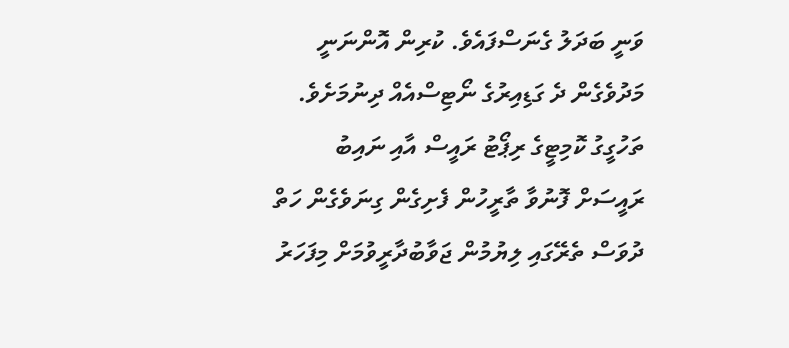ވަނީ ބަދަލު ގެނަސްފައެވެ. ކުރިން އޮންނަނީ މަދުވެގެން ދެ ގަޑިއިރުގެ ނޯޓިސްއެއް ދިނުމަށެވެ.
ތަހުގީގު ކޮމިޓީގެ ރިޕޯޓު ރައީސް އާއި ނައިބު ރައީސަށް ފޮނުވާ ތާރީހުން ފެށިގެން ގިނަވެގެން ހަތް ދުވަސް ތެރޭގައި ލިޔުމުން ޖަވާބުދާރީވުމަށް މިފަހަރު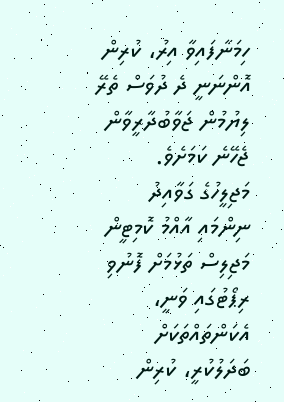ހިމަނާފައިވާ އިރު، ކުރިން އޮންނަނީ ދެ ދުވަސް ތެރޭ ލިޔުމުން ޖަވާބުދާރީވާން ޖެހޭނެ ކަމަށެވެ.
މަޖިލީހުގެ ގަވާއިދު ނިންމައި އާއްމު ކޮމިޓީން މަޖިލިސް ތަޅުމަށް ފޮނުވި ރިޕޯޓުގައި ވަނީ، އެކަންތައްތަކަށް ބަދަލުކުރީ، ކުރިން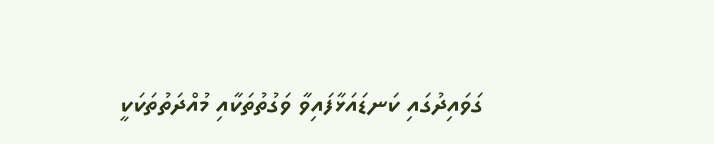ގަވައިދުގައި ކަނޑައަޅާފައިވާ ވަގުތުތަކާއި މުއްދަތުތަކަކީ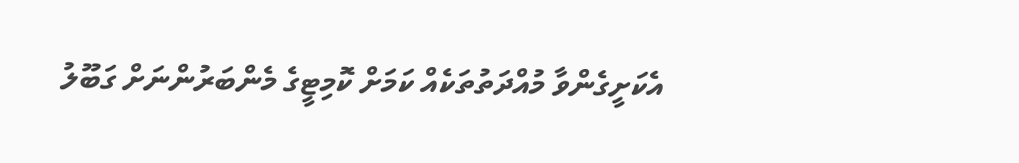އެކަށީގެންވާ މުއްދަތުތަކެއް ކަމަށް ކޮމިޓީގެ މެންބަރުންނަށް ގަބޫލު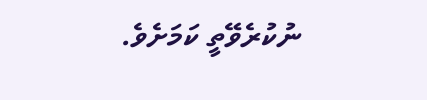ނުކުރެވޭތީ ކަމަށެވެ.